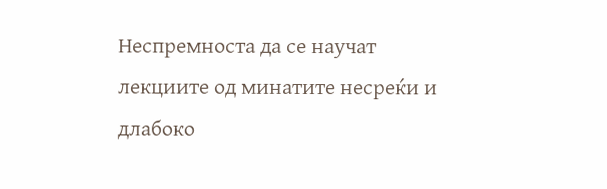Неспремноста да се научат лекциите од минатите несреќи и длабоко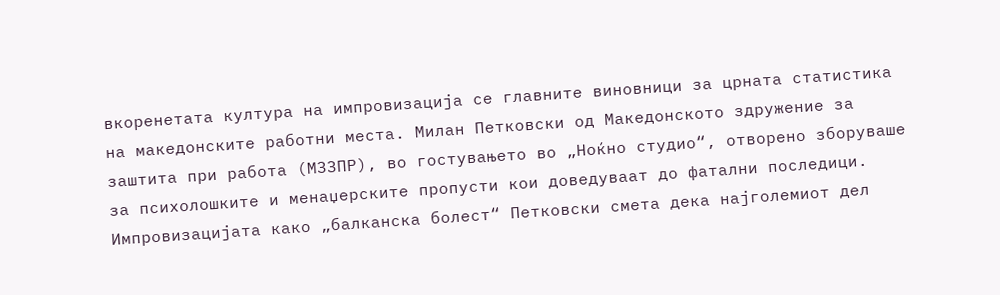вкоренетата култура на импровизација се главните виновници за црната статистика на македонските работни места. Милан Петковски од Македонското здружение за заштита при работа (МЗЗПР), во гостувањето во „Ноќно студио“, отворено зборуваше за психолошките и менаџерските пропусти кои доведуваат до фатални последици.
Импровизацијата како „балканска болест“ Петковски смета дека најголемиот дел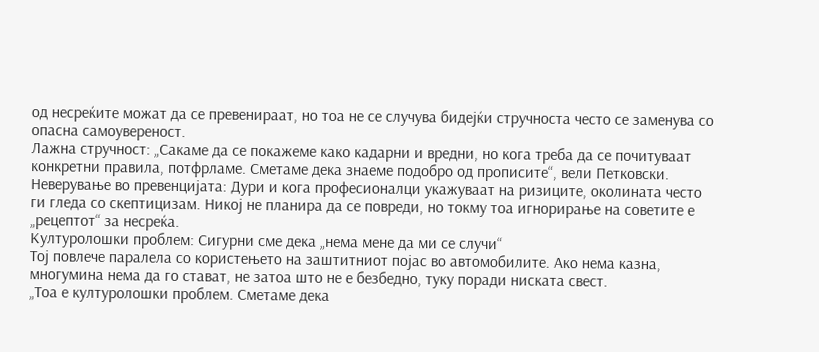од несреќите можат да се превенираат, но тоа не се случува бидејќи стручноста често се заменува со опасна самоувереност.
Лажна стручност: „Сакаме да се покажеме како кадарни и вредни, но кога треба да се почитуваат конкретни правила, потфрламе. Сметаме дека знаеме подобро од прописите“, вели Петковски.
Неверување во превенцијата: Дури и кога професионалци укажуваат на ризиците, околината често ги гледа со скептицизам. Никој не планира да се повреди, но токму тоа игнорирање на советите е „рецептот“ за несреќа.
Културолошки проблем: Сигурни сме дека „нема мене да ми се случи“
Тој повлече паралела со користењето на заштитниот појас во автомобилите. Ако нема казна, многумина нема да го стават, не затоа што не е безбедно, туку поради ниската свест.
„Тоа е културолошки проблем. Сметаме дека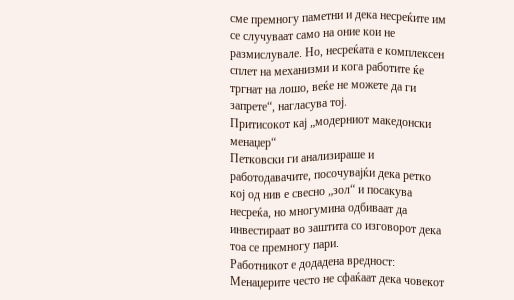сме премногу паметни и дека несреќите им се случуваат само на оние кои не размислувале. Но, несреќата е комплексен сплет на механизми и кога работите ќе тргнат на лошо, веќе не можете да ги запрете“, нагласува тој.
Притисокот кај „модерниот македонски менаџер“
Петковски ги анализираше и работодавачите, посочувајќи дека ретко кој од нив е свесно „зол“ и посакува несреќа, но многумина одбиваат да инвестираат во заштита со изговорот дека тоа се премногу пари.
Работникот е додадена вредност: Менаџерите често не сфаќаат дека човекот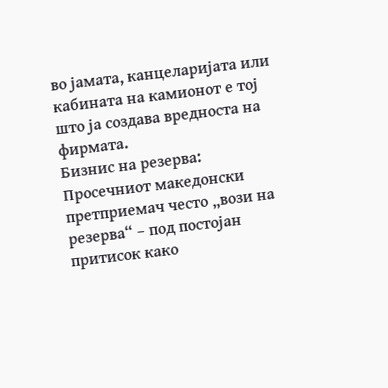во јамата, канцеларијата или кабината на камионот е тој што ја создава вредноста на фирмата.
Бизнис на резерва: Просечниот македонски претприемач често „вози на резерва“ – под постојан притисок како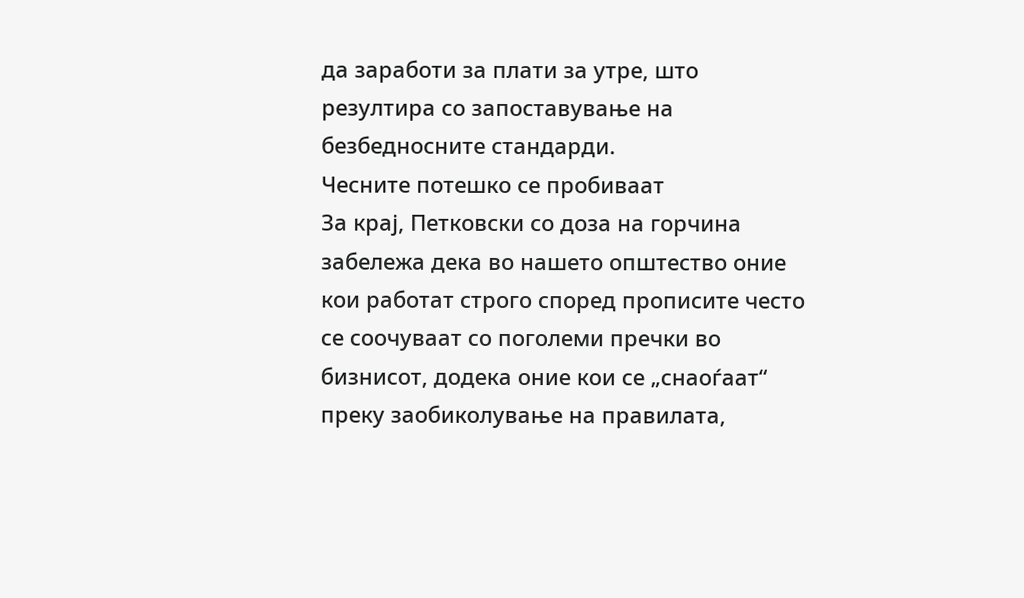да заработи за плати за утре, што резултира со запоставување на безбедносните стандарди.
Чесните потешко се пробиваат
За крај, Петковски со доза на горчина забележа дека во нашето општество оние кои работат строго според прописите често се соочуваат со поголеми пречки во бизнисот, додека оние кои се „снаоѓаат“ преку заобиколување на правилата,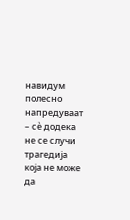навидум полесно напредуваат – сè додека не се случи трагедија која не може да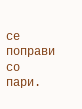се поправи со пари.